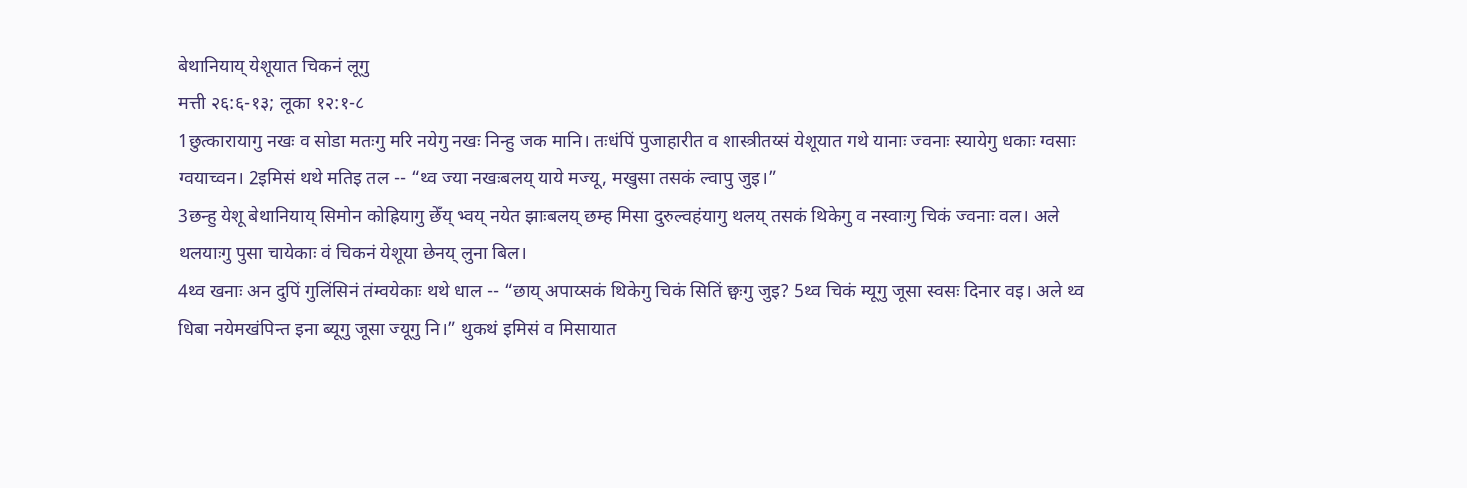बेथानियाय् येशूयात चिकनं लूगु
मत्ती २६:६-१३; लूका १२:१-८
1छुत्कारायागु नखः व सोडा मतःगु मरि नयेगु नखः निन्हु जक मानि। तःधंपिं पुजाहारीत व शास्त्रीतय्सं येशूयात गथे यानाः ज्वनाः स्यायेगु धकाः ग्वसाः ग्वयाच्वन। 2इमिसं थथे मतिइ तल -- “थ्व ज्या नखःबलय् याये मज्यू, मखुसा तसकं ल्वापु जुइ।”
3छन्हु येशू बेथानियाय् सिमोन कोह्रियागु छेँय् भ्वय् नयेत झाःबलय् छम्ह मिसा दुरुल्वहंयागु थलय् तसकं थिकेगु व नस्वाःगु चिकं ज्वनाः वल। अले थलयाःगु पुसा चायेकाः वं चिकनं येशूया छेनय् लुना बिल।
4थ्व खनाः अन दुपिं गुलिंसिनं तंम्वयेकाः थथे धाल -- “छाय् अपाय्सकं थिकेगु चिकं सितिं छ्वःगु जुइ? 5थ्व चिकं म्यूगु जूसा स्वसः दिनार वइ। अले थ्व धिबा नयेमखंपिन्त इना ब्यूगु जूसा ज्यूगु नि।” थुकथं इमिसं व मिसायात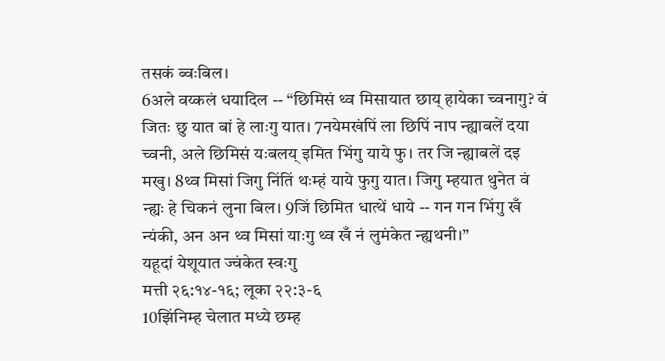तसकं ब्वःबिल।
6अले वय्कलं धयादिल -- “छिमिसं थ्व मिसायात छाय् हायेका च्वनागु? वं जितः छु यात बां हे लाःगु यात। 7नयेमखंपिं ला छिपिं नाप न्ह्याबलें दया च्वनी, अले छिमिसं यःबलय् इमित भिंगु याये फु। तर जि न्ह्याबलें दइ मखु। 8थ्व मिसां जिगु निंतिं थःम्हं याये फुगु यात। जिगु म्हयात थुनेत वं न्ह्यः हे चिकनं लुना बिल। 9जिं छिमित धात्थें धाये -- गन गन भिंगु खँ न्यंकी, अन अन थ्व मिसां याःगु थ्व खँ नं लुमंकेत न्ह्यथनी।”
यहूदां येशूयात ज्वंकेत स्वःगु
मत्ती २६:१४-१६; लूका २२:३-६
10झिंनिम्ह चेलात मध्ये छम्ह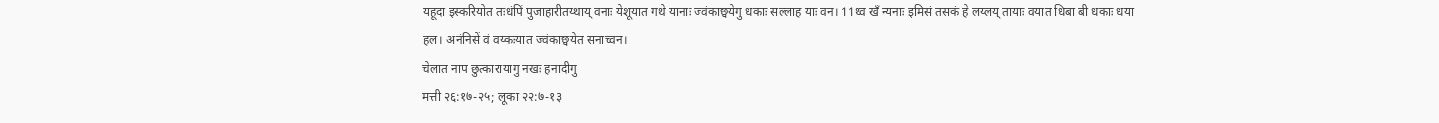यहूदा इस्करियोत तःधंपिं पुजाहारीतय्थाय् वनाः येशूयात गथे यानाः ज्वंकाछ्वयेगु धकाः सल्लाह याः वन। 11थ्व खँ न्यनाः इमिसं तसकं हे लय्लय् तायाः वयात धिबा बी धकाः धया हल। अनंनिसें वं वय्कःयात ज्वंकाछ्वयेत सनाच्वन।
चेलात नाप छुत्कारायागु नखः हनादीगु
मत्ती २६:१७-२५; लूका २२:७-१३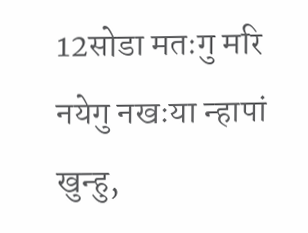12सोडा मतःगु मरि नयेगु नखःया न्हापां खुन्हु,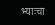भ्याःचा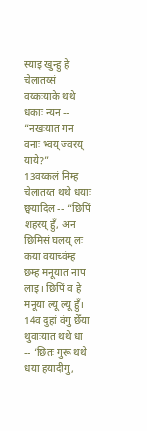स्याइ खुन्हु हे चेलातय्सं वय्कःयाके थथे धकाः न्यन -- “नखःयात गन वनाः भ्वय् ज्वरय् याये?”
13वय्कलं निम्ह चेलातय्त थथे धयाः छ्वयादिल -- “छिपिं शहरय् हुँ, अन छिमिसं घलय् लः कया वयाच्वंम्ह छम्ह मनूयात नाप लाइ। छिपिं व हे मनूया ल्यू ल्यू हुँ। 14व दुहां वंगु छेँया थुवाःयात थथे धा -- ‘छितः गुरू थथे धया हयादीगु,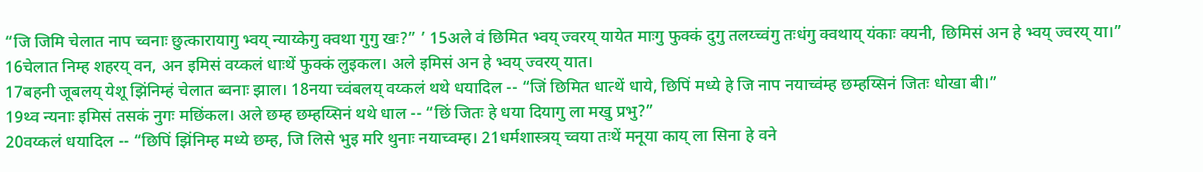“जि जिमि चेलात नाप च्वनाः छुत्कारायागु भ्वय् न्याय्केगु क्वथा गुगु खः?” ’ 15अले वं छिमित भ्वय् ज्वरय् यायेत माःगु फुक्कं दुगु तलय्च्वंगु तःधंगु क्वथाय् यंकाः क्यनी, छिमिसं अन हे भ्वय् ज्वरय् या।” 16चेलात निम्ह शहरय् वन, अन इमिसं वय्कलं धाःथें फुक्कं लुइकल। अले इमिसं अन हे भ्वय् ज्वरय् यात।
17बहनी जूबलय् येशू झिंनिम्हं चेलात ब्वनाः झाल। 18नया च्वंबलय् वय्कलं थथे धयादिल -- “जिं छिमित धात्थें धाये, छिपिं मध्ये हे जि नाप नयाच्वंम्ह छम्हय्सिनं जितः धोखा बी।”
19थ्व न्यनाः इमिसं तसकं नुगः मछिंकल। अले छम्ह छम्हय्सिनं थथे धाल -- “छिं जितः हे धया दियागु ला मखु प्रभु?”
20वय्कलं धयादिल -- “छिपिं झिंनिम्ह मध्ये छम्ह, जि लिसे भुइ मरि थुनाः नयाच्वम्ह। 21धर्मशास्त्रय् च्वया तःथें मनूया काय् ला सिना हे वने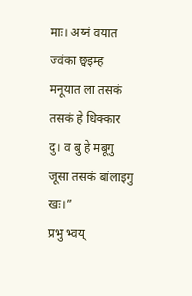माः। अय्नं वयात ज्वंका छ्वइम्ह मनूयात ला तसकं तसकं हे धिक्कार दु। व बु हे मबूगु जूसा तसकं बांलाइगु खः।”
प्रभु भ्वय्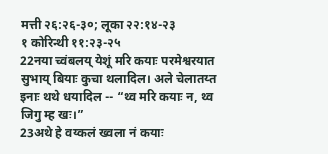मत्ती २६:२६-३०; लूका २२:१४-२३
१ कोरिन्थी ११:२३-२५
22नया च्वंबलय् येशूं मरि कयाः परमेश्वरयात सुभाय् बियाः कुचा थलादिल। अले चेलातय्त इनाः थथे धयादिल -- “थ्व मरि कयाः न, थ्व जिगु म्ह खः।”
23अथे हे वय्कलं ख्वला नं कयाः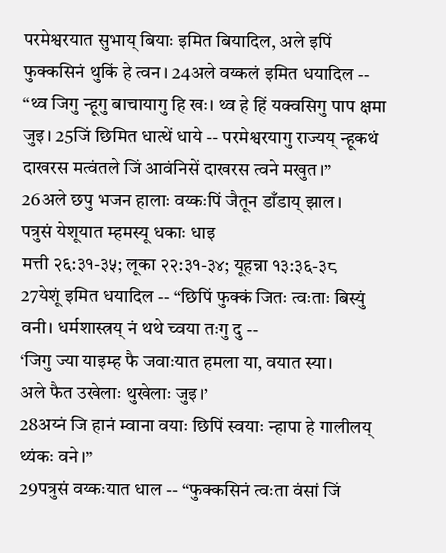परमेश्वरयात सुभाय् बियाः इमित बियादिल, अले इपिं फुक्कसिनं थुकिं हे त्वन। 24अले वय्कलं इमित धयादिल -- “थ्व जिगु न्हूगु बाचायागु हि खः। थ्व हे हिं यक्वसिगु पाप क्षमा जुइ। 25जिं छिमित धात्थें धाये -- परमेश्वरयागु राज्यय् न्हूकथं दाखरस मत्वंतले जिं आवंनिसें दाखरस त्वने मखुत।”
26अले छपु भजन हालाः वय्कःपिं जैतून डाँडाय् झाल।
पत्रुसं येशूयात म्हमस्यू धकाः धाइ
मत्ती २६:३१-३५; लूका २२:३१-३४; यूहन्ना १३:३६-३८
27येशूं इमित धयादिल -- “छिपिं फुक्कं जितः त्वःताः बिस्युं वनी। धर्मशास्त्रय् नं थथे च्वया तःगु दु --
‘जिगु ज्या याइम्ह फै जवाःयात हमला या, वयात स्या।
अले फैत उखेलाः थुखेलाः जुइ।’
28अय्नं जि हानं म्वाना वयाः छिपिं स्वयाः न्हापा हे गालीलय् थ्यंकः वने।”
29पत्रुसं वय्कःयात धाल -- “फुक्कसिनं त्वःता वंसां जिं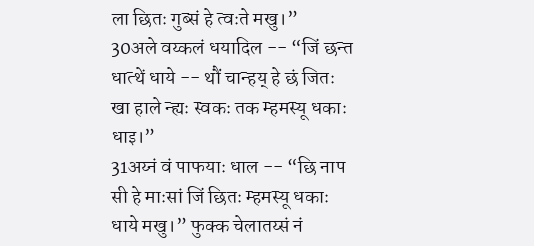ला छितः गुब्सं हे त्वःते मखु।”
30अले वय्कलं धयादिल -- “जिं छन्त धात्थें धाये -- थौं चान्हय् हे छं जितः खा हाले न्ह्यः स्वकः तक म्हमस्यू धकाः धाइ।”
31अय्नं वं पाफयाः धाल -- “छि नाप सी हे माःसां जिं छितः म्हमस्यू धकाः धाये मखु।” फुक्क चेलातय्सं नं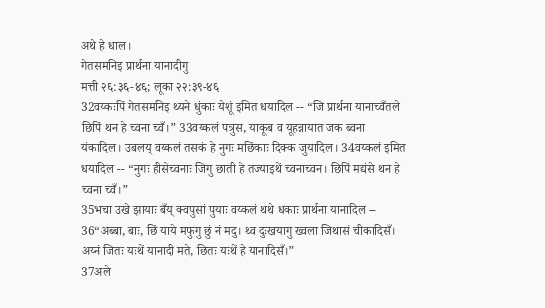अथे हे धाल।
गेतसमनिइ प्रार्थना यानादीगु
मत्ती २६:३६-४६; लूका २२:३९-४६
32वय्कःपिं गेतसमनिइ थ्यने धुंकाः येशूं इमित धयादिल -- “जि प्रार्थना यानाच्वँतले छिपिं थन हे च्वना च्वँ।” 33वय्कलं पत्रुस, याकूब व यूहन्नायात जक ब्वना यंकादिल। उबलय् वय्कलं तसकं हे नुगः मछिंकाः दिक्क जुयादिल। 34वय्कलं इमित धयादिल -- “नुगः हीसेच्वनाः जिगु छाती हे तज्याइथें च्वनाच्वन। छिपिं मद्यंसे थन हे च्वना च्वँ।”
35भचा उखे झायाः बँय् क्वपुसां पुयाः वय्कलं थथे धकाः प्रार्थना यानादिल -- 36“अब्बा, बाः, छिं याये मफुगु छुं नं मदु। थ्व दुःखयागु ख्वला जिथासं चीकादिसँ। अय्नं जितः यःथें यानादी मते, छितः यःथें हे यानादिसँ।”
37अले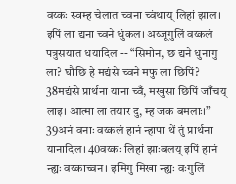वय्कः स्वम्ह चेलात च्वना च्वंथाय् लिहां झाल। इपिं ला द्यना च्वने धुंकल। अय्जूगुलिं वय्कलं पत्रुसयात धयादिल -- “सिमोन, छ द्यने धुनागु ला? घौछि हे मद्यंसे च्वने मफु ला छिपिं? 38मद्यंसे प्रार्थना याना च्वँ, मखुसा छिपिं जाँचय् लाइ। आत्मा ला तयार दु, म्ह जक बमलाः।”
39अनं वनाः वय्कलं हानं न्हापा थें तुं प्रार्थना यानादिल। 40वय्कः लिहां झाःबलय् इपिं हानं न्ह्यः वय्काच्वन। इमिगु मिखा न्ह्यः वःगुलिं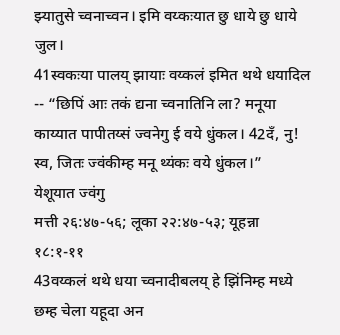झ्यातुसे च्वनाच्वन। इमि वय्कःयात छु धाये छु धाये जुल।
41स्वकःया पालय् झायाः वय्कलं इमित थथे धयादिल -- “छिपिं आः तकं द्यना च्वनातिनि ला? मनूया काय्यात पापीतय्सं ज्वनेगु ई वये धुंकल। 42दँ, नु! स्व, जितः ज्वंकीम्ह मनू थ्यंकः वये धुंकल।”
येशूयात ज्वंगु
मत्ती २६:४७-५६; लूका २२:४७-५३; यूहन्ना १८:१-११
43वय्कलं थथे धया च्वनादीबलय् हे झिंनिम्ह मध्ये छम्ह चेला यहूदा अन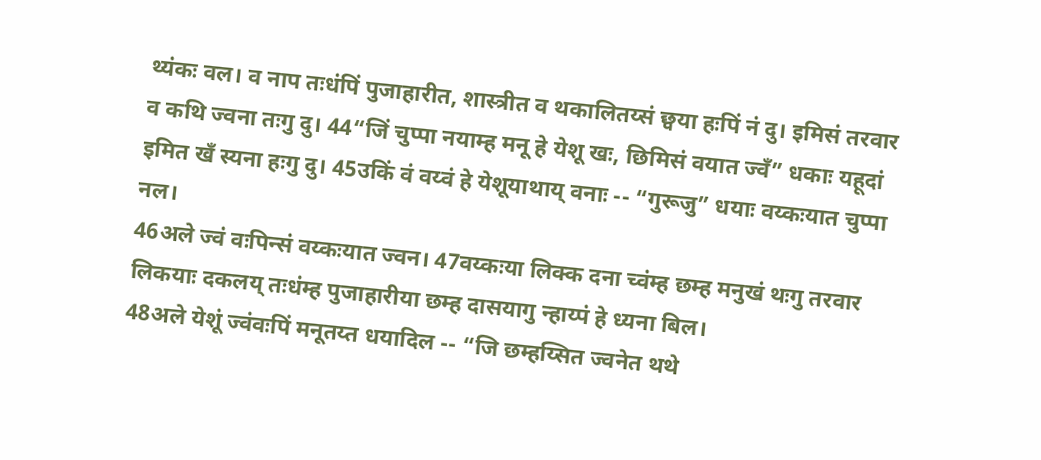थ्यंकः वल। व नाप तःधंपिं पुजाहारीत, शास्त्रीत व थकालितय्सं छ्वया हःपिं नं दु। इमिसं तरवार व कथि ज्वना तःगु दु। 44“जिं चुप्पा नयाम्ह मनू हे येशू खः, छिमिसं वयात ज्वँ” धकाः यहूदां इमित खँ स्यना हःगु दु। 45उकिं वं वय्वं हे येशूयाथाय् वनाः -- “गुरूजु” धयाः वय्कःयात चुप्पा नल।
46अले ज्वं वःपिन्सं वय्कःयात ज्वन। 47वय्कःया लिक्क दना च्वंम्ह छम्ह मनुखं थःगु तरवार लिकयाः दकलय् तःधंम्ह पुजाहारीया छम्ह दासयागु न्हाय्पं हे ध्यना बिल।
48अले येशूं ज्वंवःपिं मनूतय्त धयादिल -- “जि छम्हय्सित ज्वनेत थथे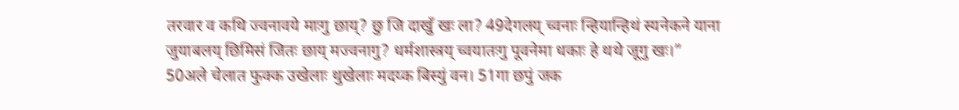तरवार व कथि ज्वनावये माःगु छाय्? छु जि दाखुँ खः ला? 49देगलय् च्वनाः न्हियान्हिथं स्यनेकने याना जुयाबलय् छिमिसं जितः छाय् मज्वनागु? धर्मशास्त्रय् च्वयातःगु पूवनेमा धकाः हे थथे जूगु खः।”
50अले चेलात फुक्क उखेलाः थुखेलाः मदय्क बिस्युं वन। 51गा छपुं जक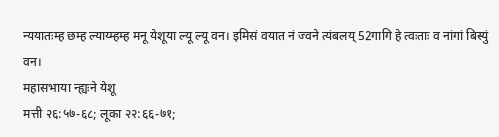न्ययातःम्ह छम्ह ल्याय्म्हम्ह मनू येशूया ल्यू ल्यू वन। इमिसं वयात नं ज्वने त्यंबलय् 52गागि हे त्वःताः व नांगां बिस्युं वन।
महासभाया न्ह्यःने येशू
मत्ती २६:५७-६८; लूका २२:६६-७१;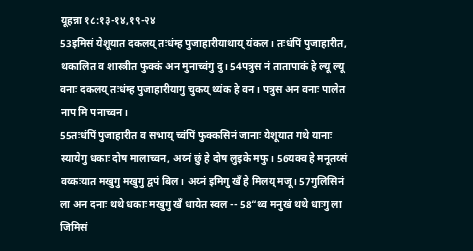यूहन्ना १८:१३-१४,१९-२४
53इमिसं येशूयात दकलय् तःधंम्ह पुजाहारीयाथाय् यंकल। तःधंपिं पुजाहारीत, थकालित व शास्त्रीत फुक्कं अन मुनाच्वंगु दु। 54पत्रुस नं तातापाकं हे ल्यू ल्यू वनाः दकलय् तःधंम्ह पुजाहारीयागु चुकय् थ्यंक हे वन। पत्रुस अन वनाः पालेत नाप मि पनाच्वन।
55तःधंपिं पुजाहारीत व सभाय् च्वंपिं फुक्कसिनं जानाः येशूयात गथे यानाः स्यायेगु धकाः दोष मालाच्वन, अय्नं छुं हे दोष लुइके मफु। 56यक्व हे मनूतय्सं वय्कःयात मखुगु मखुगु द्वपं बिल। अय्नं इमिगु खँ हे मिलय् मजू। 57गुलिसिनं ला अन दनाः थथे धकाः मखुगु खँ धायेत स्वल -- 58“थ्व मनुखं थथे धाःगु ला जिमिसं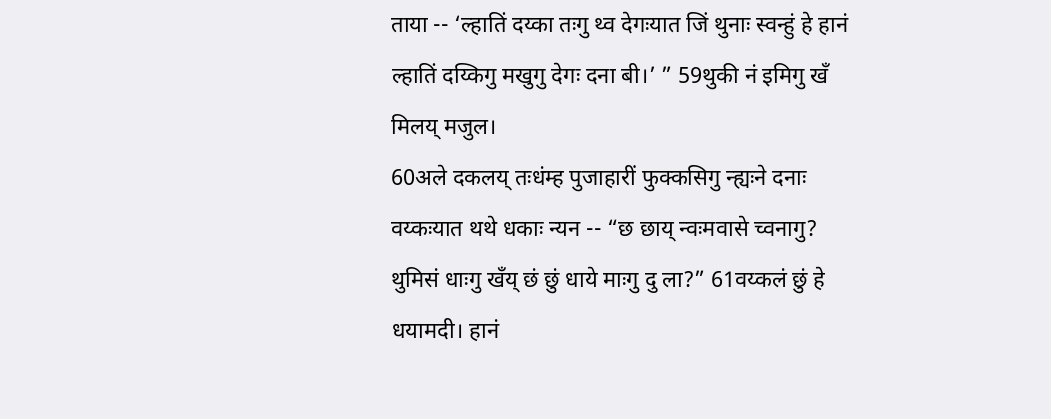ताया -- ‘ल्हातिं दय्का तःगु थ्व देगःयात जिं थुनाः स्वन्हुं हे हानं ल्हातिं दय्किगु मखुगु देगः दना बी।’ ” 59थुकी नं इमिगु खँ मिलय् मजुल।
60अले दकलय् तःधंम्ह पुजाहारीं फुक्कसिगु न्ह्यःने दनाः वय्कःयात थथे धकाः न्यन -- “छ छाय् न्वःमवासे च्वनागु? थुमिसं धाःगु खँय् छं छुं धाये माःगु दु ला?” 61वय्कलं छुं हे धयामदी। हानं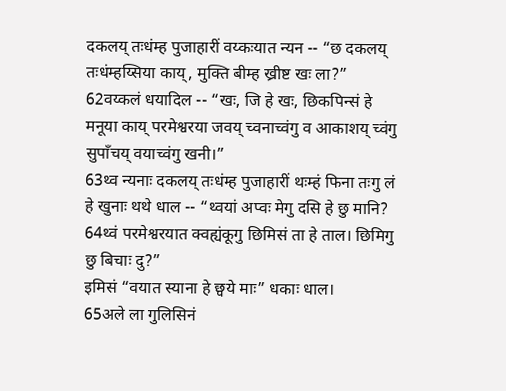दकलय् तःधंम्ह पुजाहारीं वय्कःयात न्यन -- “छ दकलय् तःधंम्हय्सिया काय्, मुक्ति बीम्ह ख्रीष्ट खः ला?”
62वय्कलं धयादिल -- “खः, जि हे खः, छिकपिन्सं हे मनूया काय् परमेश्वरया जवय् च्वनाच्वंगु व आकाशय् च्वंगु सुपाँचय् वयाच्वंगु खनी।”
63थ्व न्यनाः दकलय् तःधंम्ह पुजाहारीं थःम्हं फिना तःगु लं हे खुनाः थथे धाल -- “थ्वयां अप्वः मेगु दसि हे छु मानि? 64थ्वं परमेश्वरयात क्वह्यंकूगु छिमिसं ता हे ताल। छिमिगु छु बिचाः दु?”
इमिसं “वयात स्याना हे छ्वये माः” धकाः धाल।
65अले ला गुलिसिनं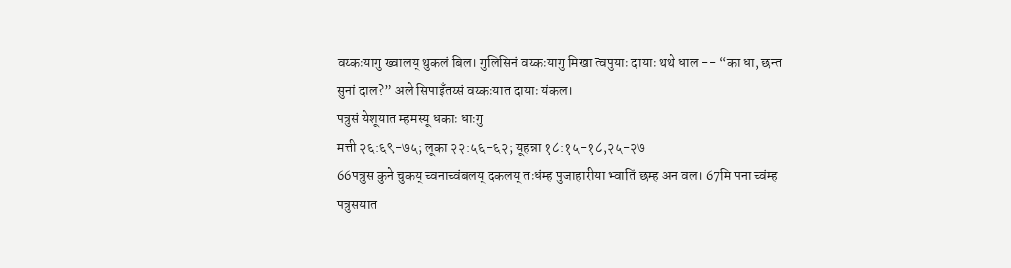वय्कःयागु ख्वालय् थुकलं बिल। गुलिसिनं वय्कःयागु मिखा त्वपुयाः दायाः थथे धाल -- “का धा, छन्त सुनां दाल?” अले सिपाइँतय्सं वय्कःयात दायाः यंकल।
पत्रुसं येशूयात म्हमस्यू धकाः धाःगु
मत्ती २६:६९-७५; लूका २२:५६-६२; यूहन्ना १८:१५-१८,२५-२७
66पत्रुस कुने चुकय् च्वनाच्वंबलय् दकलय् तःधंम्ह पुजाहारीया भ्वातिं छम्ह अन वल। 67मि पना च्वंम्ह पत्रुसयात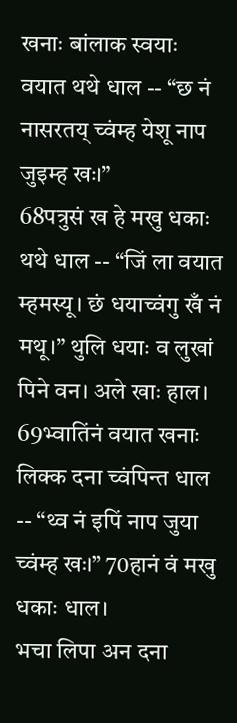खनाः बांलाक स्वयाः वयात थथे धाल -- “छ नं नासरतय् च्वंम्ह येशू नाप जुइम्ह खः।”
68पत्रुसं ख हे मखु धकाः थथे धाल -- “जिं ला वयात म्हमस्यू। छं धयाच्वंगु खँ नं मथू।” थुलि धयाः व लुखां पिने वन। अले खाः हाल।
69भ्वातिंनं वयात खनाः लिक्क दना च्वंपिन्त धाल -- “थ्व नं इपिं नाप जुया च्वंम्ह खः।” 70हानं वं मखु धकाः धाल।
भचा लिपा अन दना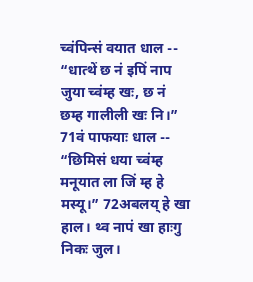च्वंपिन्सं वयात धाल -- “धात्थें छ नं इपिं नाप जुया च्वंम्ह खः, छ नं छम्ह गालीली खः नि।”
71वं पाफयाः धाल -- “छिमिसं धया च्वंम्ह मनूयात ला जिं म्ह हे मस्यू।” 72अबलय् हे खा हाल। थ्व नापं खा हाःगु निकः जुल।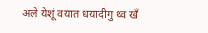अले येशूं वयात धयादीगु थ्व खँ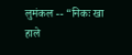लुमंकल -- “निकः खा हाले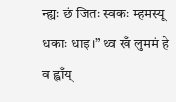न्ह्यः छं जितः स्वकः म्हमस्यू धकाः धाइ।” थ्व खँ लुममं हे व ह्वाँय्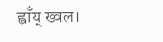ह्वाँय् ख्वल।